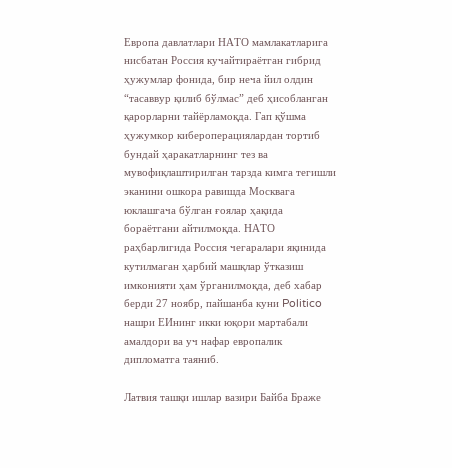Европа давлатлари НАТО мамлакатларига нисбатан Россия кучайтираётган гибрид ҳужумлар фонида, бир неча йил олдин “тасаввур қилиб бўлмас” деб ҳисобланган қарорларни тайёрламоқда. Гап қўшма ҳужумкор кибероперациялардан тортиб бундай ҳаракатларнинг тез ва мувофиқлаштирилган тарзда кимга тегишли эканини ошкора равишда Москвага юклашгача бўлган ғоялар ҳақида бораётгани айтилмоқда. НАТО раҳбарлигида Россия чегаралари яқинида кутилмаган ҳарбий машқлар ўтказиш имконияти ҳам ўрганилмоқда, деб хабар берди 27 ноябр, пайшанба куни Politico нашри ЕИнинг икки юқори мартабали амалдори ва уч нафар европалик дипломатга таяниб.

Латвия ташқи ишлар вазири Байба Браже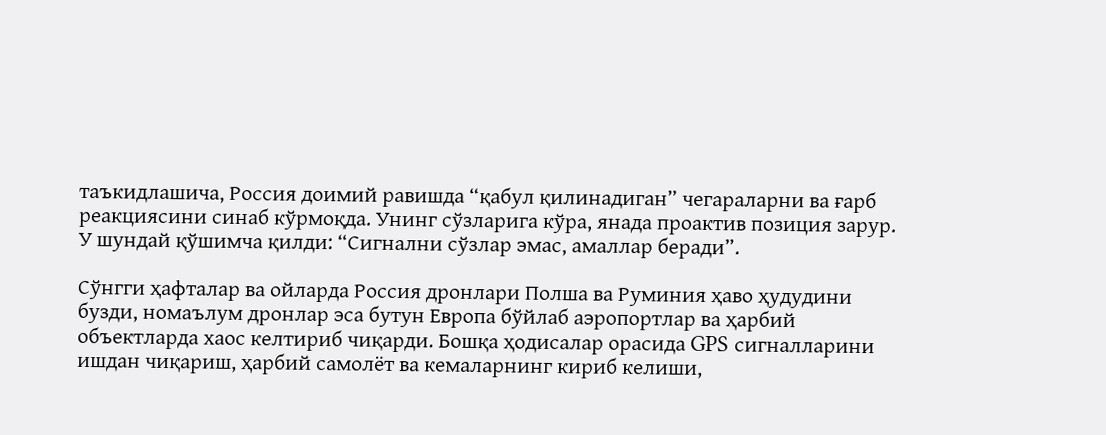таъкидлашича, Россия доимий равишда “қабул қилинадиган” чегараларни ва ғарб реакциясини синаб кўрмоқда. Унинг сўзларига кўра, янада проактив позиция зарур. У шундай қўшимча қилди: “Сигнални сўзлар эмас, амаллар беради”.

Сўнгги ҳафталар ва ойларда Россия дронлари Полша ва Руминия ҳаво ҳудудини бузди, номаълум дронлар эса бутун Европа бўйлаб аэропортлар ва ҳарбий объектларда хаос келтириб чиқарди. Бошқа ҳодисалар орасида GPS сигналларини ишдан чиқариш, ҳарбий самолёт ва кемаларнинг кириб келиши,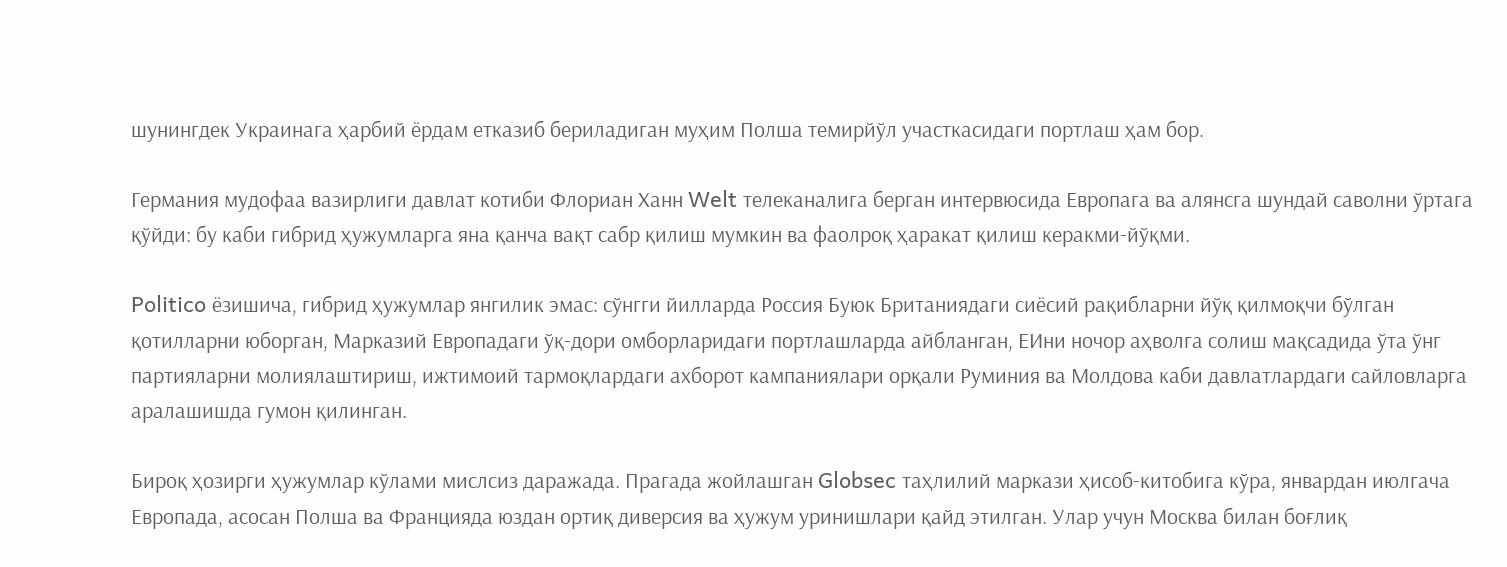шунингдек Украинага ҳарбий ёрдам етказиб бериладиган муҳим Полша темирйўл участкасидаги портлаш ҳам бор.

Германия мудофаа вазирлиги давлат котиби Флориан Ханн Welt телеканалига берган интервюсида Европага ва алянсга шундай саволни ўртага қўйди: бу каби гибрид ҳужумларга яна қанча вақт сабр қилиш мумкин ва фаолроқ ҳаракат қилиш керакми-йўқми.

Politico ёзишича, гибрид ҳужумлар янгилик эмас: сўнгги йилларда Россия Буюк Британиядаги сиёсий рақибларни йўқ қилмоқчи бўлган қотилларни юборган, Марказий Европадаги ўқ-дори омборларидаги портлашларда айбланган, ЕИни ночор аҳволга солиш мақсадида ўта ўнг партияларни молиялаштириш, ижтимоий тармоқлардаги ахборот кампаниялари орқали Руминия ва Молдова каби давлатлардаги сайловларга аралашишда гумон қилинган.

Бироқ ҳозирги ҳужумлар кўлами мислсиз даражада. Прагада жойлашган Globsec таҳлилий маркази ҳисоб-китобига кўра, январдан июлгача Европада, асосан Полша ва Францияда юздан ортиқ диверсия ва ҳужум уринишлари қайд этилган. Улар учун Москва билан боғлиқ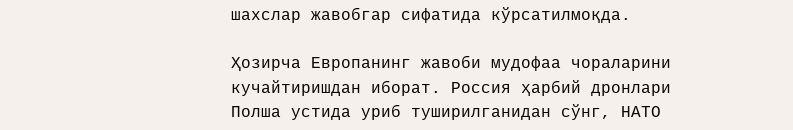шахслар жавобгар сифатида кўрсатилмоқда.

Ҳозирча Европанинг жавоби мудофаа чораларини кучайтиришдан иборат. Россия ҳарбий дронлари Полша устида уриб туширилганидан сўнг, НАТО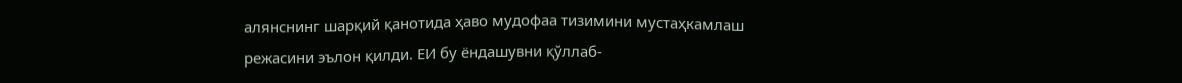алянснинг шарқий қанотида ҳаво мудофаа тизимини мустаҳкамлаш режасини эълон қилди. ЕИ бу ёндашувни қўллаб-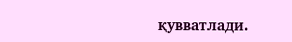қувватлади.